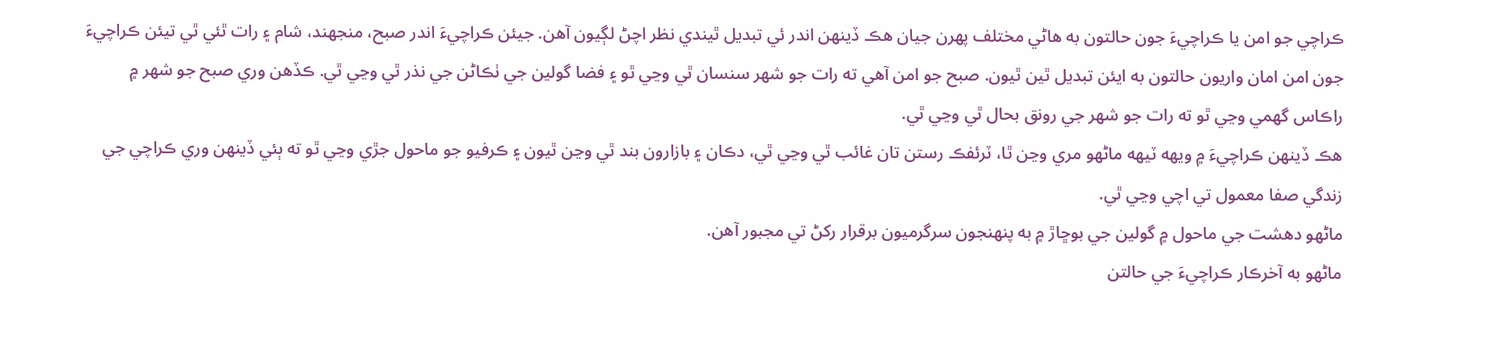ڪراچي جو امن يا ڪراچيءَ جون حالتون به هاڻي مختلف پهرن جيان هڪ ڏينهن اندر ئي تبديل ٿيندي نظر اچڻ لڳيون آهن. جيئن ڪراچيءَ اندر صبح، منجهند، شام ۽ رات ٿئي ٿي تيئن ڪراچيءَ جون امن امان واريون حالتون به ايئن تبديل ٿين ٿيون. صبح جو امن آهي ته رات جو شهر سنسان ٿي وڃي ٿو ۽ فضا گولين جي ٺڪاڻن جي نذر ٿي وڃي ٿي. ڪڏهن وري صبح جو شهر ۾ راڪاس گهمي وڃي ٿو ته رات جو شهر جي رونق بحال ٿي وڃي ٿي.
هڪ ڏينهن ڪراچيءَ ۾ ويهه ٽيهه ماڻهو مري وڃن ٿا، ٽرئفڪ رستن تان غائب ٿي وڃي ٿي، دڪان ۽ بازارون بند ٿي وڃن ٿيون ۽ ڪرفيو جو ماحول جڙي وڃي ٿو ته ٻئي ڏينهن وري ڪراچي جي زندگي صفا معمول تي اچي وڃي ٿي.
ماڻهو دهشت جي ماحول ۾ گولين جي بوڇاڙ ۾ به پنهنجون سرگرميون برقرار رکڻ تي مجبور آهن.
ماڻهو به آخرڪار ڪراچيءَ جي حالتن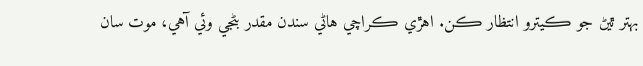بهتر ٿيڻ جو ڪيترو انتظار ڪن. اهڙي ڪراچي هاڻي سندن مقدر بڻجي وئي آهي، موت سان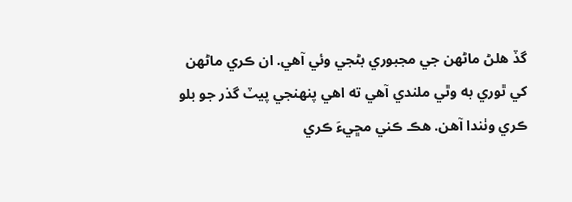گڏ هلڻ ماڻهن جي مجبوري بڻجي وئي آهي. ان ڪري ماڻهن کي ٿوري به وٿي ملندي آهي ته اهي پنهنجي پيٽ گذر جو بلو ڪري وٺندا آهن. هڪ ڪني مڇيءَ ڪري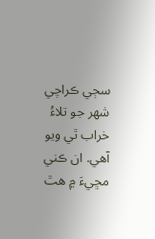سڄي ڪراچي شهر جو تلاءُ خراب ٿي ويو آهي. ان ڪني مڇيءَ ۾ هٿ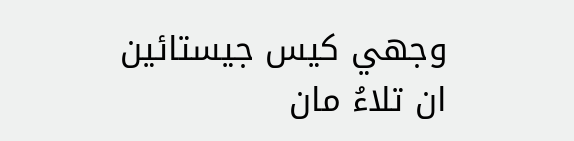وجهي کيس جيستائين ان تلاءُ مان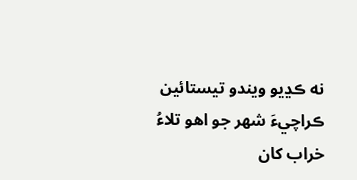نه ڪڍيو ويندو تيستائين ڪراچيءَ شهر جو اهو تلاءُ خراب کان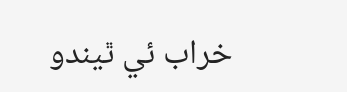خراب ئي ٿيندو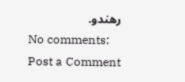رهندو.
No comments:
Post a Comment